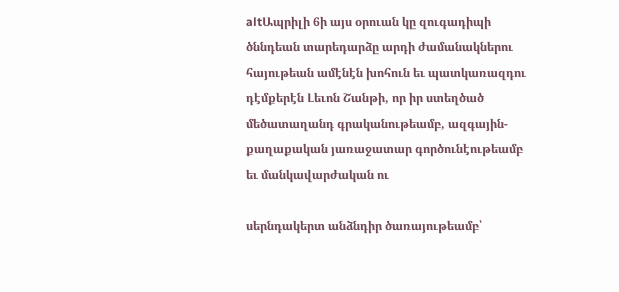altԱպրիլի 6ի այս օրուան կը զուգադիպի ծննդեան տարեդարձը արդի ժամանակներու հայութեան ամէնէն խոհուն եւ պատկառազդու դէմքերէն Լեւոն Շանթի, որ իր ստեղծած մեծատաղանդ գրականութեամբ, ազգային-քաղաքական յառաջատար գործունէութեամբ եւ մանկավարժական ու

սերնդակերտ անձնդիր ծառայութեամբ՝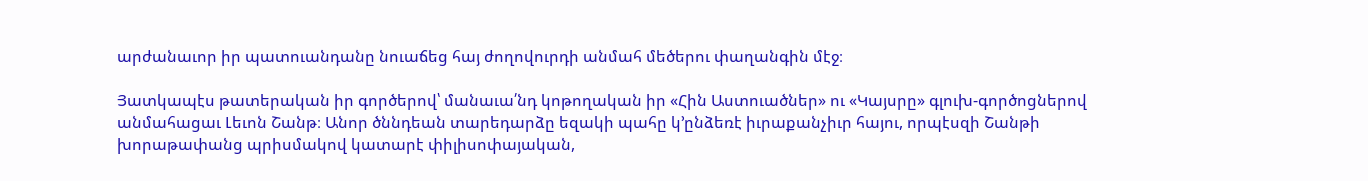արժանաւոր իր պատուանդանը նուաճեց հայ ժողովուրդի անմահ մեծերու փաղանգին մէջ։

Յատկապէս թատերական իր գործերով՝ մանաւա՛նդ կոթողական իր «Հին Աստուածներ» ու «Կայսրը» գլուխ-գործոցներով անմահացաւ Լեւոն Շանթ։ Անոր ծննդեան տարեդարձը եզակի պահը կ’ընձեռէ իւրաքանչիւր հայու, որպէսզի Շանթի խորաթափանց պրիսմակով կատարէ փիլիսոփայական,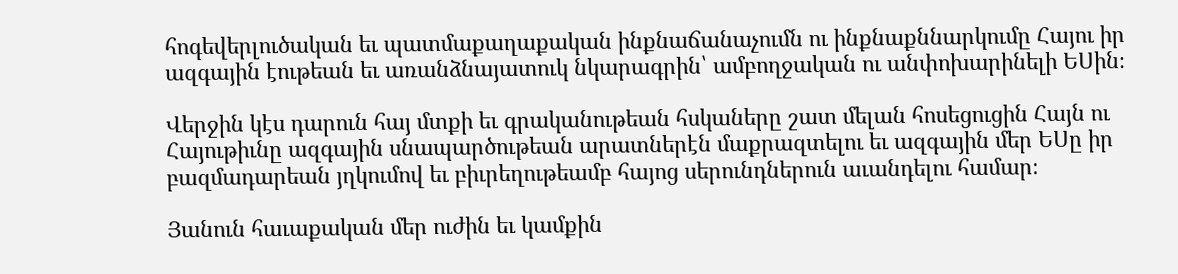հոգեվերլուծական եւ պատմաքաղաքական ինքնաճանաչումն ու ինքնաքննարկումը Հայու իր ազգային էութեան եւ առանձնայատուկ նկարագրին՝ ամբողջական ու անփոխարինելի ԵՍին։

Վերջին կէս դարուն հայ մտքի եւ գրականութեան հսկաները շատ մելան հոսեցուցին Հայն ու Հայութիւնը ազգային սնապարծութեան արատներէն մաքրազտելու եւ ազգային մեր ԵՍը իր բազմադարեան յղկումով եւ բիւրեղութեամբ հայոց սերունդներուն աւանդելու համար։

Յանուն հաւաքական մեր ուժին եւ կամքին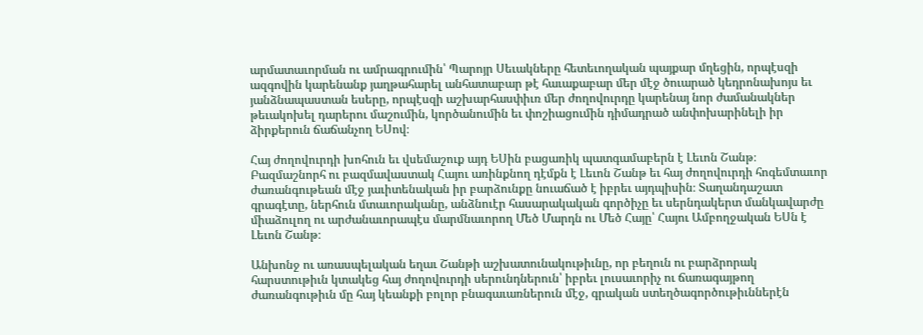արմատաւորման ու ամրագրումին՝ Պարոյր Սեւակները հետեւողական պայքար մղեցին, որպէսզի ազգովին կարենանք յաղթահարել անհատաբար թէ հաւաքաբար մեր մէջ ծուարած կեդրոնախոյս եւ յանձնապաստան եսերը, որպէսզի աշխարհասփիւռ մեր ժողովուրդը կարենայ նոր ժամանակներ թեւակոխել դարերու մաշումին, կործանումին եւ փոշիացումին դիմադրած անփոխարինելի իր ձիրքերուն ճաճանչող ԵՍով։

Հայ ժողովուրդի խոհուն եւ վսեմաշուք այդ ԵՍին բացառիկ պատգամաբերն է Լեւոն Շանթ։
Բազմաշնորհ ու բազմավաստակ Հայու առինքնող դէմքն է Լեւոն Շանթ եւ հայ ժողովուրդի հոգեմտաւոր ժառանգութեան մէջ յաւիտենական իր բարձունքը նուաճած է իբրեւ այդպիսին։ Տաղանդաշատ գրագէտը, ներհուն մտաւորականը, անձնուէր հասարակական գործիչը եւ սերնդակերտ մանկավարժը միաձուլող ու արժանաւորապէս մարմնաւորող Մեծ Մարդն ու Մեծ Հայը՝ Հայու Ամբողջական ԵՍն է Լեւոն Շանթ։

Անխոնջ ու առասպելական եղաւ Շանթի աշխատունակութիւնը, որ բեղուն ու բարձրորակ հարստութիւն կտակեց հայ ժողովուրդի սերունդներուն՝ իբրեւ լուսաւորիչ ու ճառագայթող ժառանգութիւն մը հայ կեանքի բոլոր բնագաւառներուն մէջ, գրական ստեղծագործութիւններէն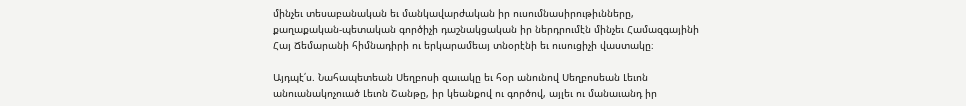մինչեւ տեսաբանական եւ մանկավարժական իր ուսումնասիրութիւնները, քաղաքական-պետական գործիչի դաշնակցական իր ներդրումէն մինչեւ Համազգայինի Հայ Ճեմարանի հիմնադիրի ու երկարամեայ տնօրէնի եւ ուսուցիչի վաստակը։

Այդպէ՛ս. Նահապետեան Սեղբոսի զաւակը եւ հօր անունով Սեղբոսեան Լեւոն անուանակոչուած Լեւոն Շանթը, իր կեանքով ու գործով, այլեւ ու մանաւանդ իր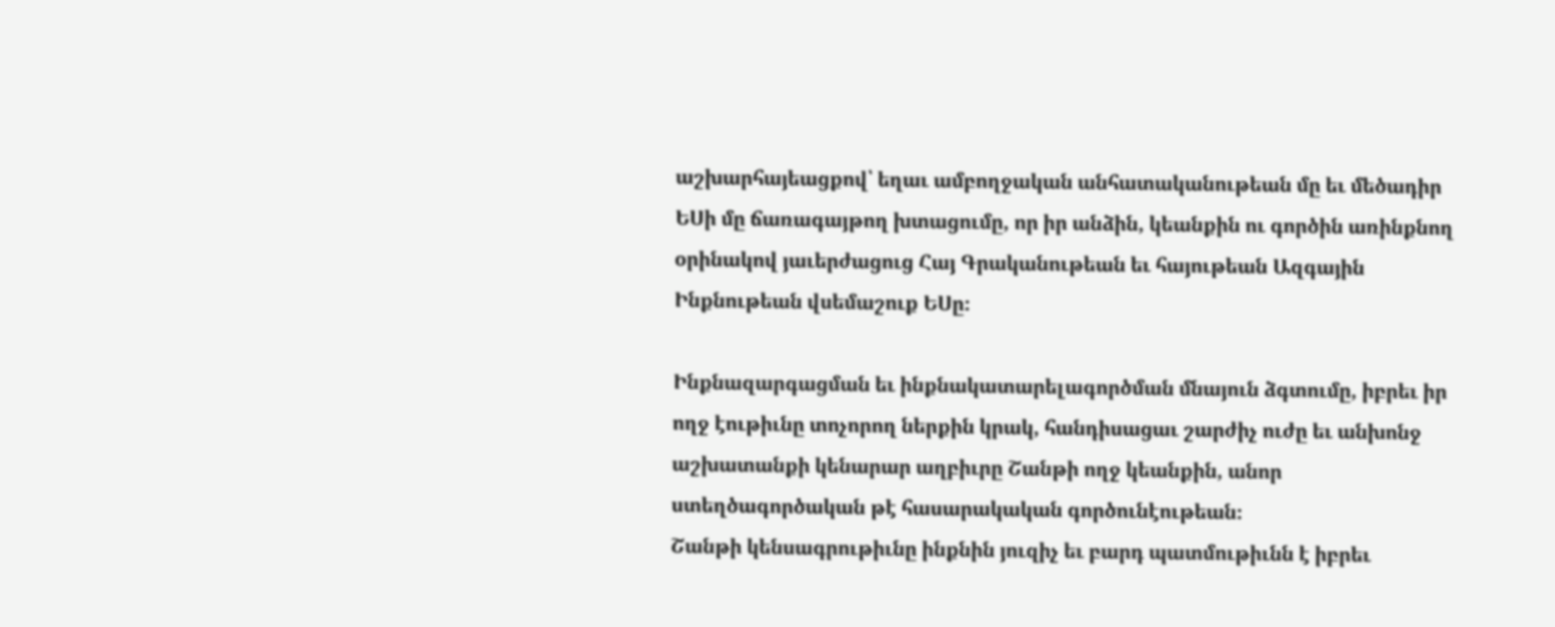աշխարհայեացքով՝ եղաւ ամբողջական անհատականութեան մը եւ մեծադիր ԵՍի մը ճառագայթող խտացումը, որ իր անձին, կեանքին ու գործին առինքնող օրինակով յաւերժացուց Հայ Գրականութեան եւ հայութեան Ազգային Ինքնութեան վսեմաշուք ԵՍը։

Ինքնազարգացման եւ ինքնակատարելագործման մնայուն ձգտումը, իբրեւ իր ողջ էութիւնը տոչորող ներքին կրակ, հանդիսացաւ շարժիչ ուժը եւ անխոնջ աշխատանքի կենարար աղբիւրը Շանթի ողջ կեանքին, անոր ստեղծագործական թէ հասարակական գործունէութեան։
Շանթի կենսագրութիւնը ինքնին յուզիչ եւ բարդ պատմութիւնն է իբրեւ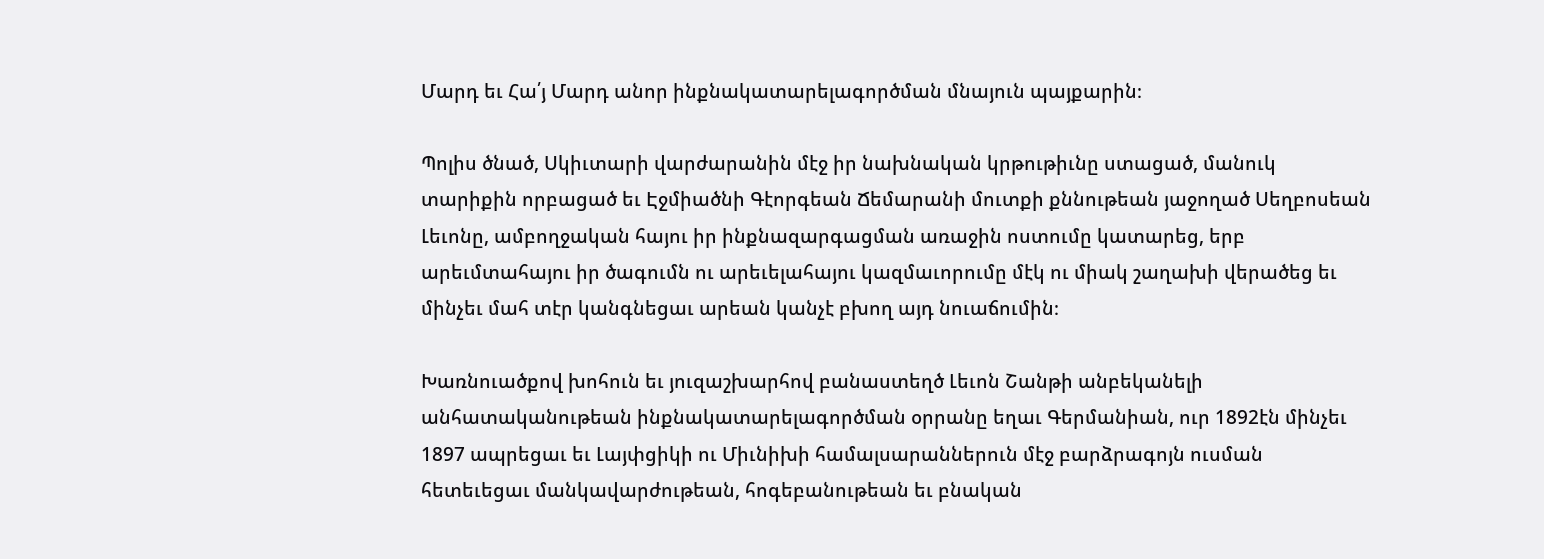Մարդ եւ Հա՛յ Մարդ անոր ինքնակատարելագործման մնայուն պայքարին։

Պոլիս ծնած, Սկիւտարի վարժարանին մէջ իր նախնական կրթութիւնը ստացած, մանուկ տարիքին որբացած եւ Էջմիածնի Գէորգեան Ճեմարանի մուտքի քննութեան յաջողած Սեղբոսեան Լեւոնը, ամբողջական հայու իր ինքնազարգացման առաջին ոստումը կատարեց, երբ արեւմտահայու իր ծագումն ու արեւելահայու կազմաւորումը մէկ ու միակ շաղախի վերածեց եւ մինչեւ մահ տէր կանգնեցաւ արեան կանչէ բխող այդ նուաճումին։

Խառնուածքով խոհուն եւ յուզաշխարհով բանաստեղծ Լեւոն Շանթի անբեկանելի անհատականութեան ինքնակատարելագործման օրրանը եղաւ Գերմանիան, ուր 1892էն մինչեւ 1897 ապրեցաւ եւ Լայփցիկի ու Միւնիխի համալսարաններուն մէջ բարձրագոյն ուսման հետեւեցաւ մանկավարժութեան, հոգեբանութեան եւ բնական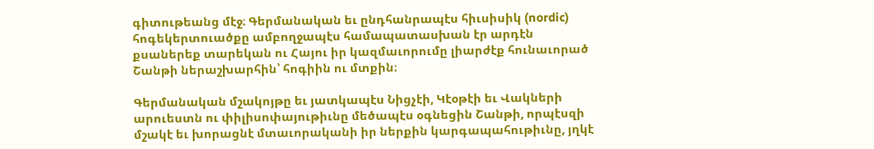գիտութեանց մէջ։ Գերմանական եւ ընդհանրապէս հիւսիսիկ (nordic) հոգեկերտուածքը ամբողջապէս համապատասխան էր արդէն քսաներեք տարեկան ու Հայու իր կազմաւորումը լիարժէք հունաւորած Շանթի ներաշխարհին՝ հոգիին ու մտքին։

Գերմանական մշակոյթը եւ յատկապէս Նիցչէի, Կէօթէի եւ Վակների արուեստն ու փիլիսոփայութիւնը մեծապէս օգնեցին Շանթի, որպէսզի մշակէ եւ խորացնէ մտաւորականի իր ներքին կարգապահութիւնը, յղկէ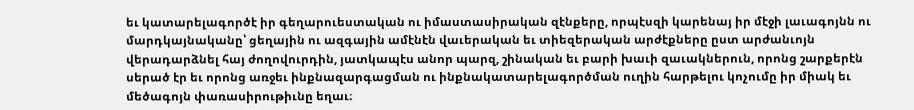եւ կատարելագործէ իր գեղարուեստական ու իմաստասիրական զէնքերը, որպէսզի կարենայ իր մէջի լաւագոյնն ու մարդկայնականը՝ ցեղային ու ազգային ամէնէն վաւերական եւ տիեզերական արժէքները ըստ արժանւոյն վերադարձնել հայ ժողովուրդին, յատկապէս անոր պարզ, շինական եւ բարի խաւի զաւակներուն, որոնց շարքերէն սերած էր եւ որոնց առջեւ ինքնազարգացման ու ինքնակատարելագործման ուղին հարթելու կոչումը իր միակ եւ մեծագոյն փառասիրութիւնը եղաւ։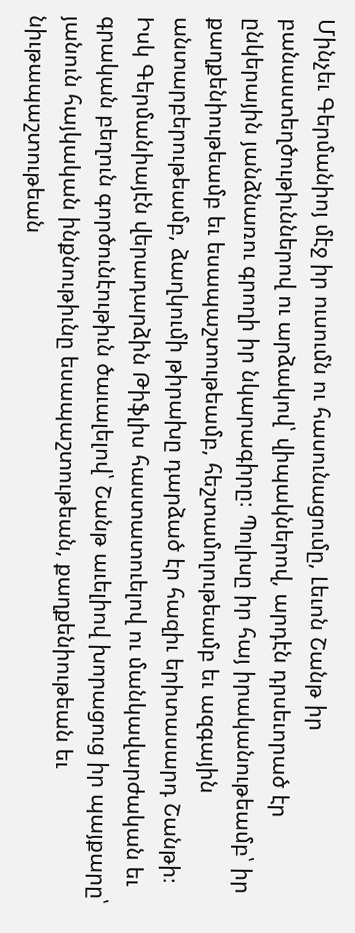Մինչեւ Գերմանիոյ մէջ իր ուսումն ու հասունացումը, Լեւոն Շանթ իր բանաստեղծութիւններով ու արձակով՝ վիպակներով, արդէն դրսեւորած էր ընկերային յանձնառու գրողի իր նկարագիրը։ Պոլիսը իր հայ իրականութեամբ՝ իր քաղքենիութեամբ եւ եսապաշտութեամբ, հեշտամոլութեամբ եւ ազգային անտարբերութեամբ, ձաղկումի թիրախը դարձած էր հազիւ երիտասարդ Շանթի։ Իսկ Գերմանիայէն վերադարձին Թիֆլիս հաստատուելով ու մանկավարժական եւ գրական բեղուն գործունէութիւն ծաւալելով՝ Շանթ աւելիով խորացուց իր պայքարը՝ յանուն հայկական ինքնութիւնը եսապաշտութեան, քաղքենիութեան եւ նիւթապաշտութեան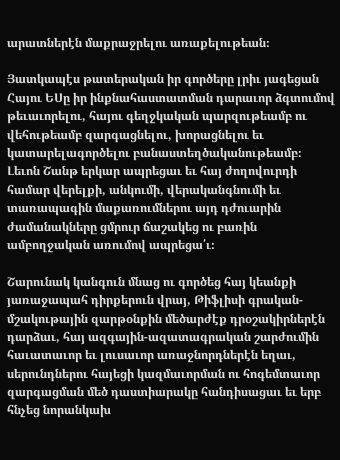արատներէն մաքրաջրելու առաքելութեան։

Յատկապէս թատերական իր գործերը լրիւ յագեցան Հայու ԵՍը իր ինքնահաստատման դարաւոր ձգտումով թեւաւորելու, հայու գեղջկական պարզութեամբ ու վեհութեամբ զարգացնելու, խորացնելու եւ կատարելագործելու բանաստեղծականութեամբ։
Լեւոն Շանթ երկար ապրեցաւ եւ հայ ժողովուրդի համար վերելքի, անկումի, վերականգնումի եւ տառապագին մաքառումներու այդ դժուարին ժամանակները ցմրուր ճաշակեց ու բառին ամբողջական առումով ապրեցա՛ւ։

Շարունակ կանգուն մնաց ու գործեց հայ կեանքի յառաջապահ դիրքերուն վրայ, Թիֆլիսի գրական-մշակութային զարթօնքին մեծարժէք դրօշակիրներէն դարձաւ, հայ ազգային-ազատագրական շարժումին հաւատաւոր եւ լուսաւոր առաջնորդներէն եղաւ, սերունդներու հայեցի կազմաւորման ու հոգեմտաւոր զարգացման մեծ դաստիարակը հանդիսացաւ եւ երբ հնչեց նորանկախ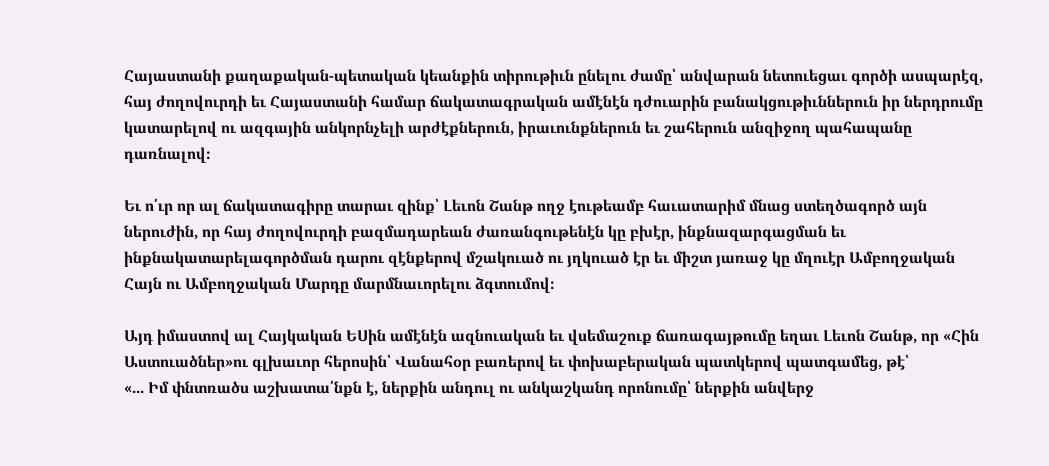Հայաստանի քաղաքական-պետական կեանքին տիրութիւն ընելու ժամը՝ անվարան նետուեցաւ գործի ասպարէզ, հայ ժողովուրդի եւ Հայաստանի համար ճակատագրական ամէնէն դժուարին բանակցութիւններուն իր ներդրումը կատարելով ու ազգային անկորնչելի արժէքներուն, իրաւունքներուն եւ շահերուն անզիջող պահապանը դառնալով։

Եւ ո՛ւր որ ալ ճակատագիրը տարաւ զինք՝ Լեւոն Շանթ ողջ էութեամբ հաւատարիմ մնաց ստեղծագործ այն ներուժին, որ հայ ժողովուրդի բազմադարեան ժառանգութենէն կը բխէր, ինքնազարգացման եւ ինքնակատարելագործման դարու զէնքերով մշակուած ու յղկուած էր եւ միշտ յառաջ կը մղուէր Ամբողջական Հայն ու Ամբողջական Մարդը մարմնաւորելու ձգտումով։

Այդ իմաստով ալ Հայկական ԵՍին ամէնէն ազնուական եւ վսեմաշուք ճառագայթումը եղաւ Լեւոն Շանթ, որ «Հին Աստուածներ»ու գլխաւոր հերոսին՝ Վանահօր բառերով եւ փոխաբերական պատկերով պատգամեց, թէ՝
«... Իմ փնտռածս աշխատա՛նքն է, ներքին անդուլ ու անկաշկանդ որոնումը՝ ներքին անվերջ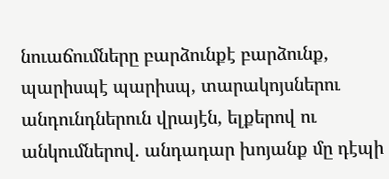նուաճումները բարձունքէ բարձունք, պարիսպէ պարիսպ, տարակոյսներու անդունդներուն վրայէն, ելքերով ու անկումներով. անդադար խոյանք մը դէպի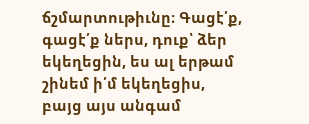ճշմարտութիւնը։ Գացէ՛ք, գացէ՛ք ներս, դուք՝ ձեր եկեղեցին, ես ալ երթամ շինեմ ի՛մ եկեղեցիս, բայց այս անգամ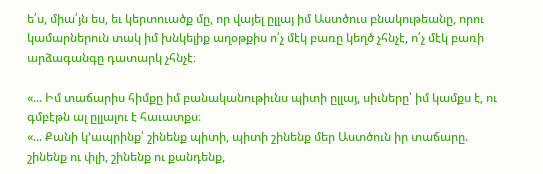ե՛ս, միա՛յն ես, եւ կերտուածք մը, որ վայել ըլլայ իմ Աստծուս բնակութեանը, որու կամարներուն տակ իմ խնկելիք աղօթքիս ո՛չ մէկ բառը կեղծ չհնչէ, ո՛չ մէկ բառի արձագանգը դատարկ չհնչէ։

«... Իմ տաճարիս հիմքը իմ բանականութիւնս պիտի ըլլայ, սիւները՝ իմ կամքս է, ու գմբէթն ալ ըլլալու է հաւատքս։
«... Քանի կ’ապրինք՝ շինենք պիտի, պիտի շինենք մեր Աստծուն իր տաճարը. շինենք ու փլի, շինենք ու քանդենք,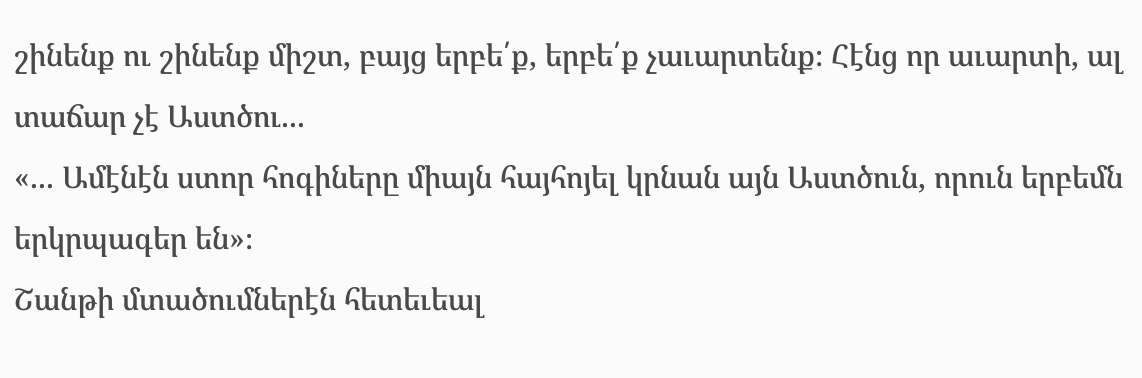շինենք ու շինենք միշտ, բայց երբե՛ք, երբե՛ք չաւարտենք։ Հէնց որ աւարտի, ալ տաճար չէ Աստծու...
«... Ամէնէն ստոր հոգիները միայն հայհոյել կրնան այն Աստծուն, որուն երբեմն երկրպագեր են»։
Շանթի մտածումներէն հետեւեալ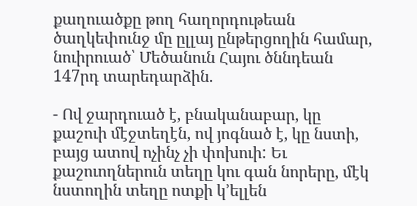քաղուածքը թող հաղորդութեան ծաղկեփունջ մը ըլլայ ընթերցողին համար, նուիրուած՝ Մեծանուն Հայու ծննդեան 147րդ տարեդարձին.

- Ով ջարդուած է, բնականաբար, կը քաշուի մէջտեղէն, ով յոգնած է, կը նստի, բայց ատով ոչինչ չի փոխուի: Եւ քաշուողներուն տեղը կու գան նորերը, մէկ նստողին տեղը ոտքի կ’ելլեն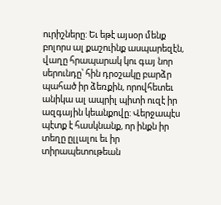ուրիշները: Եւ եթէ այսօր մենք բոլորս ալ քաշուինք ասպարեզէն, վաղը հրապարակ կու գայ նոր սերունդը՝ հին դրօշակը բարձր պահած իր ձեռքին, որովհետեւ անիկա ալ ապրիլ պիտի ուզէ իր ազգային կեանքովը: Վերջապէս պէտք է հասկնանք, որ ինքն իր տեղը ըլլալու եւ իր տիրապետութեան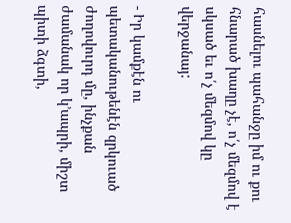հասնելու պահանջը իմ ու քու հնարած խաղը չէ, ո՛չ մեզմով է սկսած եւ ո՛չ մեզմով կը վերջանայ:

- Իր կամքէն ու պետականութենէն զրկուած ժողովուրդ մը, ինչքան ժամանակ որ կ’ապրի, միշտ պիտի ձգտի,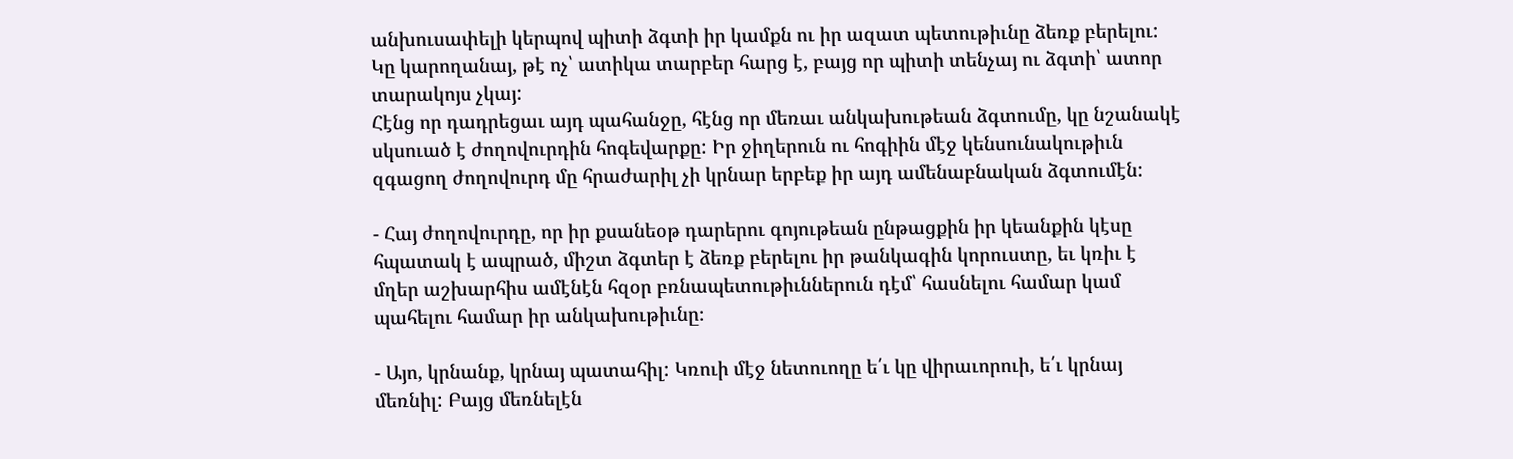անխուսափելի կերպով պիտի ձգտի իր կամքն ու իր ազատ պետութիւնը ձեռք բերելու: Կը կարողանայ, թէ ոչ՝ ատիկա տարբեր հարց է, բայց որ պիտի տենչայ ու ձգտի՝ ատոր տարակոյս չկայ:
Հէնց որ դադրեցաւ այդ պահանջը, հէնց որ մեռաւ անկախութեան ձգտումը, կը նշանակէ սկսուած է ժողովուրդին հոգեվարքը: Իր ջիղերուն ու հոգիին մէջ կենսունակութիւն զգացող ժողովուրդ մը հրաժարիլ չի կրնար երբեք իր այդ ամենաբնական ձգտումէն:

- Հայ ժողովուրդը, որ իր քսանեօթ դարերու գոյութեան ընթացքին իր կեանքին կէսը հպատակ է ապրած, միշտ ձգտեր է ձեռք բերելու իր թանկագին կորուստը, եւ կռիւ է մղեր աշխարհիս ամէնէն հզօր բռնապետութիւններուն դէմ՝ հասնելու համար կամ պահելու համար իր անկախութիւնը։

- Այո, կրնանք, կրնայ պատահիլ: Կռուի մէջ նետուողը ե՛ւ կը վիրաւորուի, ե՛ւ կրնայ մեռնիլ: Բայց մեռնելէն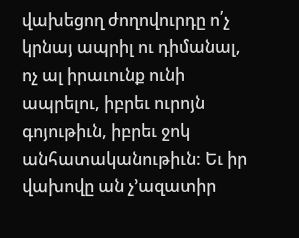վախեցող ժողովուրդը ո՛չ կրնայ ապրիլ ու դիմանալ, ոչ ալ իրաւունք ունի ապրելու, իբրեւ ուրոյն գոյութիւն, իբրեւ ջոկ անհատականութիւն: Եւ իր վախովը ան չ’ազատիր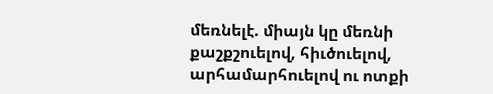մեռնելէ. միայն կը մեռնի քաշքշուելով, հիւծուելով, արհամարհուելով ու ոտքի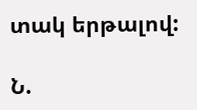տակ երթալով:

Ն.